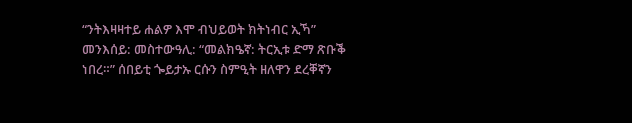“ንትእዛዛተይ ሐልዎ እሞ ብህይወት ክትነብር ኢኻ”
መንእሰይ: መስተውዓሊ: “መልክዔኛ: ትርኢቱ ድማ ጽቡቕ ነበረ።” ሰበይቲ ጐይታኡ ርሱን ስምዒት ዘለዋን ደረቐኛን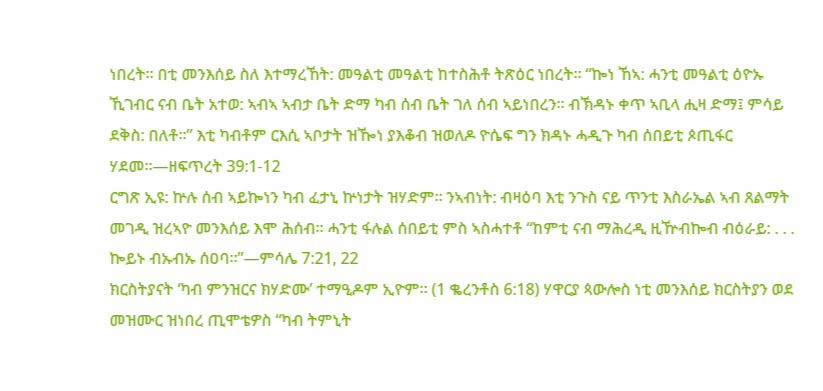ነበረት። በቲ መንእሰይ ስለ እተማረኸት: መዓልቲ መዓልቲ ከተስሕቶ ትጽዕር ነበረት። “ኰነ ኸኣ: ሓንቲ መዓልቲ ዕዮኡ ኺገብር ናብ ቤት አተወ: ኣብኣ ኣብታ ቤት ድማ ካብ ሰብ ቤት ገለ ሰብ ኣይነበረን። ብኽዳኑ ቀጥ ኣቢላ ሒዛ ድማ፤ ምሳይ ደቅስ: በለቶ።” እቲ ካብቶም ርእሲ ኣቦታት ዝዀነ ያእቆብ ዝወለዶ ዮሴፍ ግን ክዳኑ ሓዲጉ ካብ ሰበይቲ ጶጢፋር ሃደመ።—ዘፍጥረት 39:1-12
ርግጽ ኢዩ: ኵሉ ሰብ ኣይኰነን ካብ ፈታኒ ኵነታት ዝሃድም። ንኣብነት: ብዛዕባ እቲ ንጉስ ናይ ጥንቲ እስራኤል ኣብ ጸልማት መገዲ ዝረኣዮ መንእሰይ እሞ ሕሰብ። ሓንቲ ፋሉል ሰበይቲ ምስ ኣስሓተቶ “ከምቲ ናብ ማሕረዲ ዚዅብኰብ ብዕራይ: . . . ኰይኑ ብኡብኡ ሰዐባ።”—ምሳሌ 7:21, 22
ክርስትያናት ‘ካብ ምንዝርና ክሃድሙ’ ተማዒዶም ኢዮም። (1 ቈረንቶስ 6:18) ሃዋርያ ጳውሎስ ነቲ መንእሰይ ክርስትያን ወደ መዝሙር ዝነበረ ጢሞቴዎስ “ካብ ትምኒት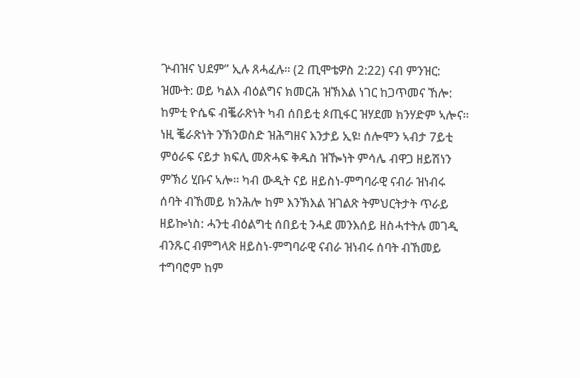ጕብዝና ህደም” ኢሉ ጸሓፈሉ። (2 ጢሞቴዎስ 2:22) ናብ ምንዝር: ዝሙት: ወይ ካልእ ብዕልግና ክመርሕ ዝኽእል ነገር ከጋጥመና ኸሎ: ከምቲ ዮሴፍ ብቘራጽነት ካብ ሰበይቲ ጶጢፋር ዝሃደመ ክንሃድም ኣሎና። ነዚ ቘራጽነት ንኽንወስድ ዝሕግዘና እንታይ ኢዩ፧ ሰሎሞን ኣብታ 7ይቲ ምዕራፍ ናይታ ክፍሊ መጽሓፍ ቅዱስ ዝዀነት ምሳሌ ብዋጋ ዘይሽነን ምኽሪ ሂቡና ኣሎ። ካብ ውዲት ናይ ዘይስነ-ምግባራዊ ናብራ ዝነብሩ ሰባት ብኸመይ ክንሕሎ ከም እንኽእል ዝገልጽ ትምህርትታት ጥራይ ዘይኰነስ: ሓንቲ ብዕልግቲ ሰበይቲ ንሓደ መንእሰይ ዘስሓተትሉ መገዲ ብንጹር ብምግላጽ ዘይስነ-ምግባራዊ ናብራ ዝነብሩ ሰባት ብኸመይ ተግባሮም ከም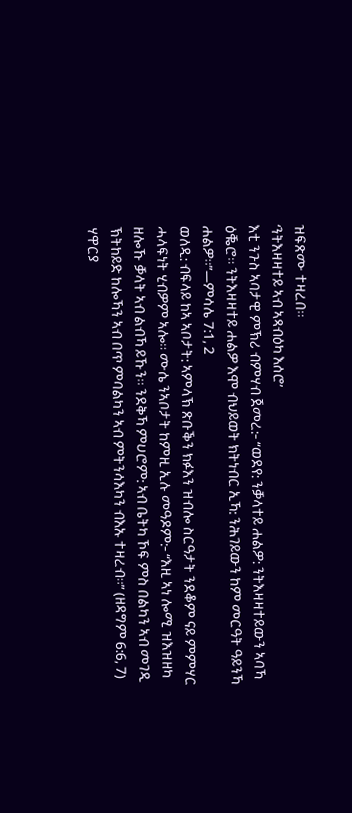ዝፍጽሙ ተዛረበ።
‘ንትእዛዛተይ ኣብ ኣጻብዕካ እሰሮ’
እቲ ንጉስ ኣባታዊ ምኽሪ ብምሃብ ጀመረ:- “ወደየ: ንቓላተይ ሐልዎ: ንትእዛዛተይውን ኣባኻ ዕቘሮ። ንትእዛዛተይ ሐልዎ እሞ ብህይወት ክትነብር ኢኻ: ንሕገይውን ከም መርዓት ዓይንኻ ሐልዎ።”—ምሳሌ 7:1, 2
ወለዲ: ብፍላይ ከኣ ኣቦታት: ኣምላኽ ጽቡቕን ክፉእን ዝብሎ ስርዓታት ንደቆም ናይ ምምሃር ሓላፍነት ሂብዎም ኣሎ። ሙሴ ንኣቦታት ከምዚ ኢሉ መዓዶም:- “እዚ ኣነ ሎሚ ዝእዝዘካ ዘሎኹ ቓላት ኣብ ልብኻ ይኹን። ንደቅኻ ምሀሮም: ኣብ ቤትካ ኾፍ ምስ በልካን ኣብ መገዲ ኽትከይድ ከሎኻን ኣብ በጥ ምባልካን ኣብ ምትንሳእካን ብእኡ ተዛረብ።” (ዘዳግም 6:6, 7) ሃዋርያ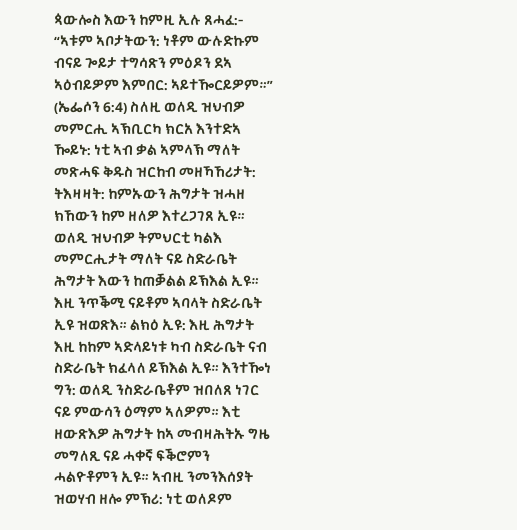ጳውሎስ እውን ከምዚ ኢሉ ጸሓፈ:- “ኣቱም ኣቦታትውን: ነቶም ውሉድኩም ብናይ ጐይታ ተግሳጽን ምዕዶን ደኣ ኣዕብይዎም እምበር: ኣይተዀርይዎም።” (ኤፌሶን 6:4) ስለዚ ወለዲ ዝህብዎ መምርሒ ኣኽቢርካ ክርአ እንተድኣ ዀይኑ: ነቲ ኣብ ቃል ኣምላኽ ማለት መጽሓፍ ቅዱስ ዝርከብ መዘኻኸሪታት: ትእዛዛት: ከምኡውን ሕግታት ዝሓዘ ክኸውን ከም ዘለዎ እተረጋገጸ ኢዩ።
ወለዲ ዝህብዎ ትምህርቲ ካልእ መምርሒታት ማለት ናይ ስድራቤት ሕግታት እውን ከጠቓልል ይኽእል ኢዩ። እዚ ንጥቕሚ ናይቶም ኣባላት ስድራቤት ኢዩ ዝወጽእ። ልክዕ ኢዩ: እዚ ሕግታት እዚ ከከም ኣድላይነቱ ካብ ስድራቤት ናብ ስድራቤት ክፈላለ ይኽእል ኢዩ። እንተዀነ ግን: ወለዲ ንስድራቤቶም ዝበለጸ ነገር ናይ ምውሳን ዕማም ኣለዎም። እቲ ዘውጽእዎ ሕግታት ከኣ መብዛሕትኡ ግዜ መግለጺ ናይ ሓቀኛ ፍቕሮምን ሓልዮቶምን ኢዩ። ኣብዚ ንመንእሰያት ዝወሃብ ዘሎ ምኽሪ: ነቲ ወለዶም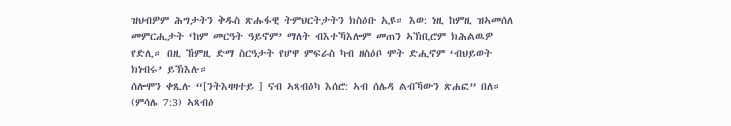ዝህብዎም ሕግታትን ቅዱስ ጽሑፋዊ ትምህርትታትን ክስዕቡ ኢዩ። እወ: ነዚ ከምዚ ዝኣመሰለ መምርሒታት ‘ከም መርዓት ዓይኖም’ ማለት ብእተኻእሎም መጠን ኣኽቢሮም ክሕልዉዎ የድሊ። በዚ ኸምዚ ድማ ስርዓታት የሆዋ ምፍራስ ካብ ዘስዕቦ ሞት ድሒኖም ‘ብህይወት ክነብሩ’ ይኽእሉ።
ሰሎሞን ቀጺሉ “[ንትእዛዛተይ ] ናብ ኣጻብዕካ እሰሮ: ኣብ ሰሌዳ ልብኻውን ጽሐፎ” በለ። (ምሳሌ 7:3) ኣጻብዕ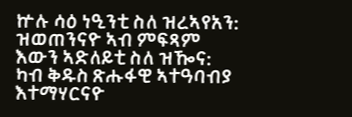ኵሉ ሳዕ ነዒንቲ ስለ ዝረኣየአን: ዝወጠንናዮ ኣብ ምፍጻም እውን ኣድለይቲ ስለ ዝዀና: ካብ ቅዱስ ጽሑፋዊ ኣተዓባብያ እተማሃርናዮ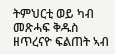ትምህርቲ ወይ ካብ መጽሓፍ ቅዱስ ዘጥረናዮ ፍልጠት ኣብ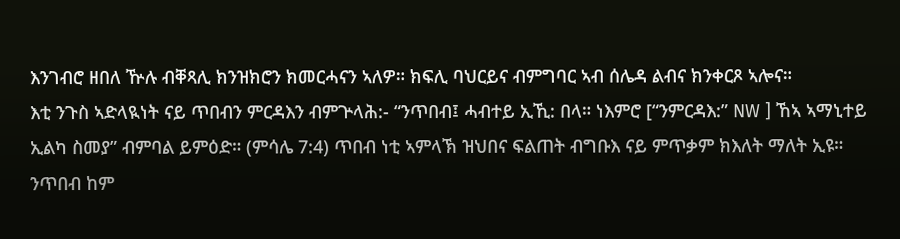እንገብሮ ዘበለ ዅሉ ብቐጻሊ ክንዝክሮን ክመርሓናን ኣለዎ። ክፍሊ ባህርይና ብምግባር ኣብ ሰሌዳ ልብና ክንቀርጾ ኣሎና።
እቲ ንጉስ ኣድላዪነት ናይ ጥበብን ምርዳእን ብምጕላሕ:- “ንጥበብ፤ ሓብተይ ኢኺ: በላ። ነእምሮ [“ንምርዳእ:” NW ] ኸኣ ኣማኒተይ ኢልካ ስመያ” ብምባል ይምዕድ። (ምሳሌ 7:4) ጥበብ ነቲ ኣምላኽ ዝህበና ፍልጠት ብግቡእ ናይ ምጥቃም ክእለት ማለት ኢዩ። ንጥበብ ከም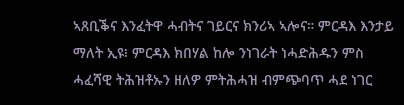ኣጸቢቕና እንፈትዋ ሓብትና ገይርና ክንሪኣ ኣሎና። ምርዳእ እንታይ ማለት ኢዩ፧ ምርዳእ ክበሃል ከሎ ንነገራት ነሓድሕዱን ምስ ሓፈሻዊ ትሕዝቶኡን ዘለዎ ምትሕሓዝ ብምጭባጥ ሓደ ነገር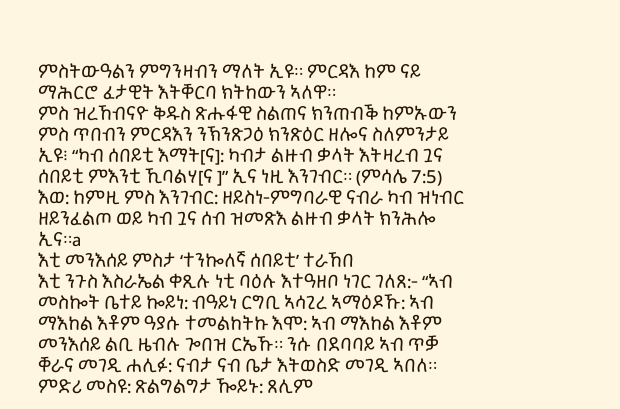ምስትውዓልን ምግንዛብን ማለት ኢዩ። ምርዳእ ከም ናይ ማሕርሮ ፈታዊት እትቐርባ ክትከውን ኣለዋ።
ምስ ዝረኸብናዮ ቅዱስ ጽሑፋዊ ስልጠና ክንጠብቕ ከምኡውን ምስ ጥበብን ምርዳእን ንኽንጽጋዕ ክንጽዕር ዘሎና ስለምንታይ ኢዩ፧ “ካብ ሰበይቲ እማት[ና]: ካብታ ልዙብ ቃላት እትዛረብ ጓና ሰበይቲ ምእንቲ ኺባልሃ[ና ]” ኢና ነዚ እንገብር። (ምሳሌ 7:5) እወ: ከምዚ ምስ እንገብር: ዘይስነ-ምግባራዊ ናብራ ካብ ዝነብር ዘይንፈልጦ ወይ ካብ ጓና ሰብ ዝመጽእ ልዙብ ቃላት ክንሕሎ ኢና።a
እቲ መንእሰይ ምስታ ‘ተንኰለኛ ሰበይቲ’ ተራኸበ
እቲ ንጉስ እስራኤል ቀጺሉ ነቲ ባዕሉ እተዓዘቦ ነገር ገለጸ:- “ኣብ መስኰት ቤተይ ኰይነ: ብዓይነ ርግቢ ኣሳጊረ ኣማዕዶኹ: ኣብ ማእከል እቶም ዓያሱ ተመልከትኩ እሞ: ኣብ ማእከል እቶም መንእሰይ ልቢ ዜብሉ ጐበዝ ርኤኹ። ንሱ በደባባይ ኣብ ጥቓ ቐራና መገዲ ሐሊፉ: ናብታ ናብ ቤታ እትወስድ መገዲ ኣበለ። ምድሪ መስዩ: ጽልግልግታ ዀይኑ: ጸሊም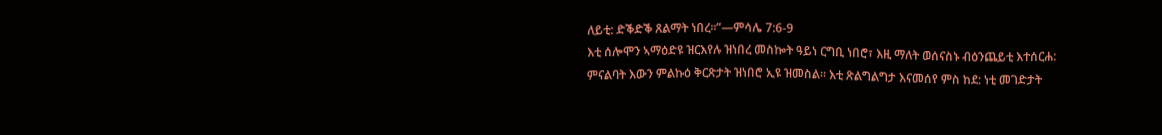ለይቲ: ድቕድቕ ጸልማት ነበረ።”—ምሳሌ 7:6-9
እቲ ሰሎሞን ኣማዕድዩ ዝርእየሉ ዝነበረ መስኰት ዓይነ ርግቢ ነበሮ፣ እዚ ማለት ወሰናስኑ ብዕንጨይቲ እተሰርሐ: ምናልባት እውን ምልኩዕ ቅርጽታት ዝነበሮ ኢዩ ዝመስል። እቲ ጽልግልግታ እናመሰየ ምስ ከደ: ነቲ መገድታት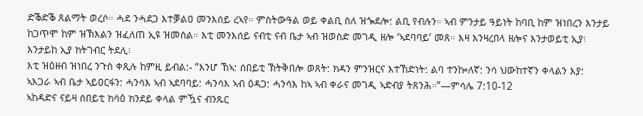ድቕድቕ ጸልማት ወረሶ። ሓደ ንሓደጋ እተቓልዐ መንእሰይ ረኣየ። ምስትውዓል ወይ ቀልቢ ስለ ዝጐደሎ: ልቢ የብሉን። ኣብ ምንታይ ዓይነት ከባቢ ከም ዝነበረን እንታይ ከጋጥሞ ከም ዝኽእልን ዝፈለጠ ኢዩ ዝመስል። እቲ መንእሰይ ናብቲ ናብ ቤታ ኣብ ዝወስድ መገዲ ዘሎ ‘ኣደባባይ’ መጸ። እዛ እንዛረበላ ዘሎና እንታወይቲ ኢያ፧ እንታይከ ኢያ ክትገብር ትደሊ፧
እቲ ዝዕዘብ ዝነበረ ንጉስ ቀጺሉ ከምዚ ይብል:- “እንሆ ኸኣ: ሰበይቲ ኽትቅበሎ ወጸት: ክዳን ምንዝርና እተኸድነት: ልባ ተንኰለኛ: ንሳ ህውከተኛን ቀላልን እያ: ኣእጋራ ኣብ ቤታ ኣይዐርፋን: ሓንሳእ ኣብ ኣደባባይ: ሓንሳእ ኣብ ዕዳጋ: ሓንሳእ ከኣ ኣብ ቀራና መገዲ ኣድብያ ትጸንሕ።”—ምሳሌ 7:10-12
ኣከዳድና ናይዛ ሰበይቲ ክሳዕ ክንደይ ቀላል ምዃና ብንጹር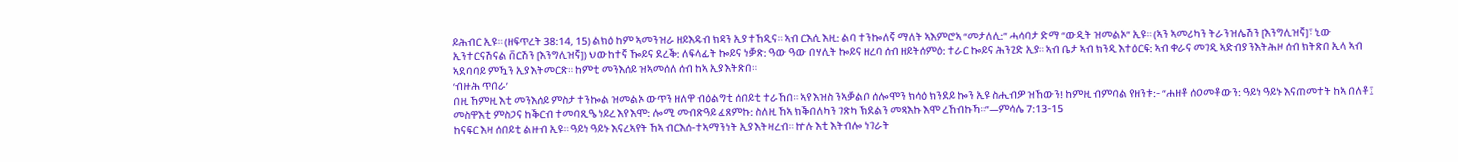ይሕብር ኢዩ። (ዘፍጥረት 38:14, 15) ልክዕ ከም ኣመንዝራ ዘይእዱብ ክዳን ኢያ ተኸዲና። ኣብ ርእሲ እዚ: ልባ ተንኰለኛ ማለት ኣእምሮኣ “መታለሊ:” ሓሳባታ ድማ “ውዲት ዝመልኦ” ኢዩ። (ኣን ኣመሪካን ትራንዝሌሽን [እንግሊዝኛ]፣ ኒው ኢንተርናሽናል ቨርሽን [እንግሊዝኛ]) ህውከተኛ ዀይና ደረቕ: ለፍላፊት ኰይና ነቓጽ: ዓው ዓው በሃሊት ኰይና ዘረባ ሰብ ዘይትሰምዕ: ተራር ኰይና ሕንጊድ ኢያ። ኣብ ቤታ ኣብ ክንዲ እተዕርፍ: ኣብ ቀራና መገዲ ኣድብያ ንእትሕዞ ሰብ ክትጽበ ኢላ ኣብ ኣደባባይ ምዃን ኢያ እትመርጽ። ከምቲ መንእሰይ ዝኣመሰለ ሰብ ከኣ ኢያ እትጽበ።
‘ብዙሕ ጥበራ’
በዚ ኸምዚ እቲ መንእሰይ ምስታ ተንኰል ዝመልኦ ውጥን ዘለዋ ብዕልግቲ ሰበይቲ ተራኸበ። ኣየ እዝስ ንኣቓልቦ ሰሎሞን ክሳዕ ክንደይ ኰን ኢዩ ስሒብዎ ዝኸውን! ከምዚ ብምባል የዘንቱ:- “ሐዘቶ ሰዐመቶውን: ዓይነ ዓይኑ እናጠመተት ከኣ በለቶ፤ መስዋእቲ ምስጋና ከቕርብ ተመባጺዔ ነይረ እየ እሞ: ሎሚ መብጽዓይ ፈጸምኩ: ስለዚ ኸኣ ክቕበለካን ገጽካ ኽደልን መጻእኩ እሞ ረኸብኩኻ።”—ምሳሌ 7:13-15
ከናፍር እዛ ሰበይቲ ልዙብ ኢዩ። ዓይነ ዓይኑ እናረኣየት ኸኣ ብርእሰ-ተኣማንነት ኢያ እትዛረብ። ኵሉ እቲ እትብሎ ነገራት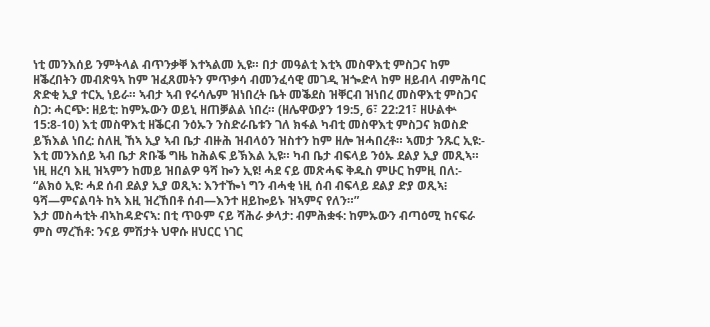ነቲ መንእሰይ ንምትላል ብጥንቃቐ እተኣልመ ኢዩ። በታ መዓልቲ እቲኣ መስዋእቲ ምስጋና ከም ዘቕረበትን መብጽዓኣ ከም ዝፈጸመትን ምጥቃሳ ብመንፈሳዊ መገዲ ዝጐድላ ከም ዘይብላ ብምሕባር ጽድቂ ኢያ ተርኢ ነይራ። ኣብታ ኣብ የሩሳሌም ዝነበረት ቤት መቕደስ ዝቐርብ ዝነበረ መስዋእቲ ምስጋና ስጋ: ሓርጭ: ዘይቲ: ከምኡውን ወይኒ ዘጠቓልል ነበረ። (ዘሌዋውያን 19:5, 6፣ 22:21፣ ዘሁልቍ 15:8-10) እቲ መስዋእቲ ዘቕርብ ንዕኡን ንስድራቤቱን ገለ ክፋል ካብቲ መስዋእቲ ምስጋና ክወስድ ይኽእል ነበረ: ስለዚ ኸኣ ኢያ ኣብ ቤታ ብዙሕ ዝብላዕን ዝስተን ከም ዘሎ ዝሓበረቶ። ኣመታ ንጹር ኢዩ:- እቲ መንእሰይ ኣብ ቤታ ጽቡቕ ግዜ ከሕልፍ ይኽእል ኢዩ። ካብ ቤታ ብፍላይ ንዕኡ ደልያ ኢያ መጺኣ። ነዚ ዘረባ እዚ ዝኣምን ከመይ ዝበልዎ ዓሻ ኰን ኢዩ! ሓደ ናይ መጽሓፍ ቅዱስ ምሁር ከምዚ በለ:- “ልክዕ ኢዩ: ሓደ ሰብ ደልያ ኢያ ወጺኣ: እንተዀነ ግን ብሓቂ ነዚ ሰብ ብፍላይ ደልያ ድያ ወጺኣ፧ ዓሻ—ምናልባት ከኣ እዚ ዝረኸበቶ ሰብ—እንተ ዘይኰይኑ ዝኣምና የለን።”
እታ መስሓቲት ብኣከዳድናኣ: በቲ ጥዑም ናይ ሻሕራ ቃላታ: ብምሕቋፋ: ከምኡውን ብጣዕሚ ከናፍራ ምስ ማረኸቶ: ንናይ ምሽታት ህዋሱ ዘህርር ነገር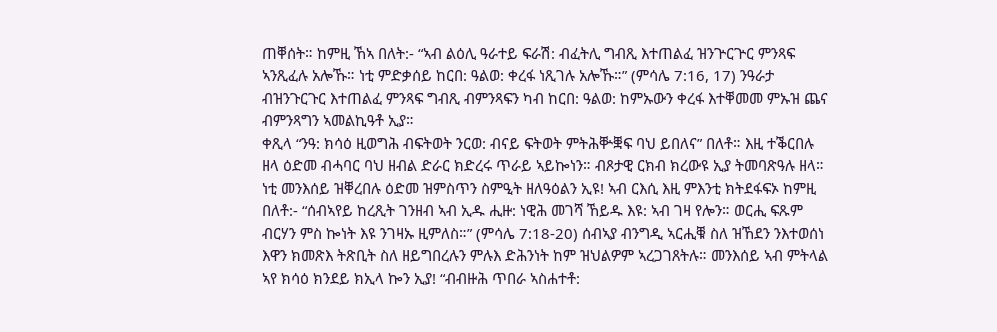ጠቐሰት። ከምዚ ኸኣ በለት:- “ኣብ ልዕሊ ዓራተይ ፍራሽ: ብፈትሊ ግብጺ እተጠልፈ ዝንጕርጕር ምንጻፍ ኣንጺፈሉ አሎኹ። ነቲ ምድቃሰይ ከርበ: ዓልወ: ቀረፋ ነጺገሉ አሎኹ።” (ምሳሌ 7:16, 17) ንዓራታ ብዝንጉርጉር እተጠልፈ ምንጻፍ ግብጺ ብምንጻፍን ካብ ከርበ: ዓልወ: ከምኡውን ቀረፋ እተቐመመ ምኡዝ ጨና ብምንጻግን ኣመልኪዓቶ ኢያ።
ቀጺላ “ንዓ: ክሳዕ ዚወግሕ ብፍትወት ንርወ: ብናይ ፍትወት ምትሕቝቛፍ ባህ ይበለና” በለቶ። እዚ ተቕርበሉ ዘላ ዕድመ ብሓባር ባህ ዘብል ድራር ክድረሩ ጥራይ ኣይኰነን። ብጾታዊ ርክብ ክረውዩ ኢያ ትመባጽዓሉ ዘላ። ነቲ መንእሰይ ዝቐረበሉ ዕድመ ዝምስጥን ስምዒት ዘለዓዕልን ኢዩ! ኣብ ርእሲ እዚ ምእንቲ ክትደፋፍኦ ከምዚ በለቶ:- “ሰብኣየይ ከረጺት ገንዘብ ኣብ ኢዱ ሒዙ: ነዊሕ መገሻ ኸይዱ እዩ: ኣብ ገዛ የሎን። ወርሒ ፍጹም ብርሃን ምስ ኰነት እዩ ንገዛኡ ዚምለስ።” (ምሳሌ 7:18-20) ሰብኣያ ብንግዲ ኣርሒቑ ስለ ዝኸደን ንእተወሰነ እዋን ክመጽእ ትጽቢት ስለ ዘይግበረሉን ምሉእ ድሕንነት ከም ዝህልዎም ኣረጋገጸትሉ። መንእሰይ ኣብ ምትላል ኣየ ክሳዕ ክንደይ ክኢላ ኰን ኢያ! “ብብዙሕ ጥበራ ኣስሐተቶ: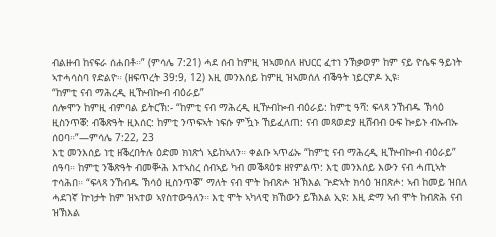ብልዙብ ከናፍራ ሰሐበቶ።” (ምሳሌ 7:21) ሓደ ሰብ ከምዚ ዝኣመሰለ ዘህርር ፈተነ ንኽቃወም ከም ናይ ዮሴፍ ዓይነት ኣተሓሳስባ የድልዮ። (ዘፍጥረት 39:9, 12) እዚ መንእሰይ ከምዚ ዝኣመሰለ ብቕዓት ነይርዎዶ ኢዩ፧
“ከምቲ ናብ ማሕረዲ ዚዅብኰብ ብዕራይ”
ሰሎሞን ከምዚ ብምባል ይትርኽ:- “ከምቲ ናብ ማሕረዲ ዚዅብኰብ ብዕራይ: ከምቲ ዓሻ: ፍላጻ ንኸብዱ ኽሳዕ ዚስንጥቖ: ብቕጽዓት ዚእሰር: ከምቲ ንጥፍኣት ነፍሱ ምዃኑ ኸይፈለጠ: ናብ መጻወድያ ዚሸብብ ዑፍ ኰይኑ ብኡብኡ ሰዐባ።”—ምሳሌ 7:22, 23
እቲ መንእሰይ ነቲ ዘቕረበትሉ ዕድመ ክነጽጎ ኣይከኣለን። ቀልቡ ኣጥፊኡ “ከምቲ ናብ ማሕረዲ ዚዅብኰብ ብዕራይ” ሰዓባ። ከምቲ ንቕጽዓት ብመቝሕ እተኣስረ ሰብኣይ ካብ መቕጻዕቱ ዘየምልጥ: እቲ መንእሰይ እውን ናብ ሓጢኣት ተሳሕበ። “ፍላጻ ንኸብዱ ኽሳዕ ዚስንጥቖ” ማለት ናብ ሞት ከብጽሖ ዝኽእል ጕድኣት ክሳዕ ዝበጽሖ: ኣብ ከመይ ዝበለ ሓደገኛ ኵነታት ከም ዝኣተወ ኣየስተውዓለን። እቲ ሞት ኣካላዊ ክኸውን ይኽእል ኢዩ: እዚ ድማ ኣብ ሞት ከብጽሕ ናብ ዝኽእል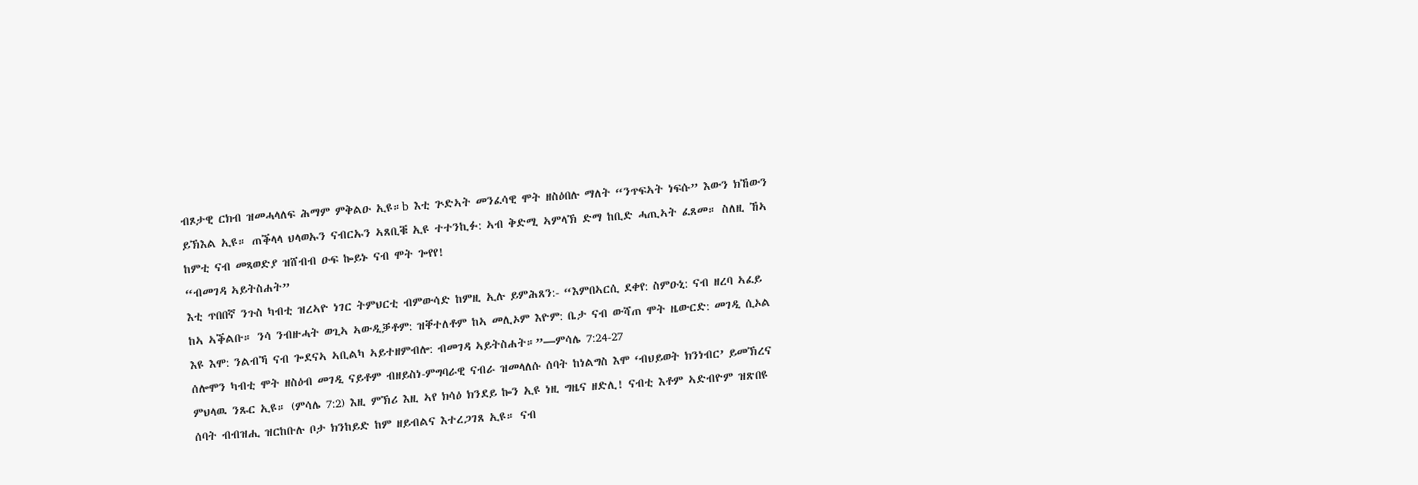ብጾታዊ ርክብ ዝመሓላለፍ ሕማም ምቅልዑ ኢዩ።b እቲ ጕድኣት መንፈሳዊ ሞት ዘስዕበሉ ማለት “ንጥፍኣት ነፍሱ” እውን ክኸውን ይኽእል ኢዩ። ጠቕላላ ህላወኡን ናብርኡን ኣጸቢቑ ኢዩ ተተንኪፉ: ኣብ ቅድሚ ኣምላኽ ድማ ከቢድ ሓጢኣት ፈጸመ። ስለዚ ኸኣ ከምቲ ናብ መጻወድያ ዝሸብብ ዑፍ ኰይኑ ናብ ሞት ጐየየ!
“ብመገዳ ኣይትስሐት”
እቲ ጥበበኛ ንጉስ ካብቲ ዝረኣዮ ነገር ትምህርቲ ብምውሳድ ከምዚ ኢሉ ይምሕጸን:- “እምበኣርሲ ደቀየ: ስምዑኒ: ናብ ዘረባ ኣፈይ ከኣ ኣቕልቡ። ንሳ ንብዙሓት ወጊኣ ኣውዲቓቶም: ዝቐተለቶም ከኣ መሊኦም እዮም: ቤታ ናብ ውሻጠ ሞት ዜውርድ: መገዲ ሲኦል እዩ እሞ: ንልብኻ ናብ ጐደናኣ ኣቢልካ ኣይተዘምብሎ: ብመገዳ ኣይትስሐት።”—ምሳሌ 7:24-27
ሰሎሞን ካብቲ ሞት ዘስዕብ መገዲ ናይቶም ብዘይስነ-ምግባራዊ ናብራ ዝመላለሱ ሰባት ከነልግስ እሞ ‘ብህይወት ክንነብር’ ይመኽረና ምህላዉ ንጹር ኢዩ። (ምሳሌ 7:2) እዚ ምኽሪ እዚ ኣየ ክሳዕ ክንደይ ኰን ኢዩ ነዚ ግዜና ዘድሊ! ናብቲ እቶም ኣድብዮም ዝጽበዩ ሰባት ብብዝሒ ዝርከቡሉ ቦታ ክንከይድ ከም ዘይብልና እተረጋገጸ ኢዩ። ናብ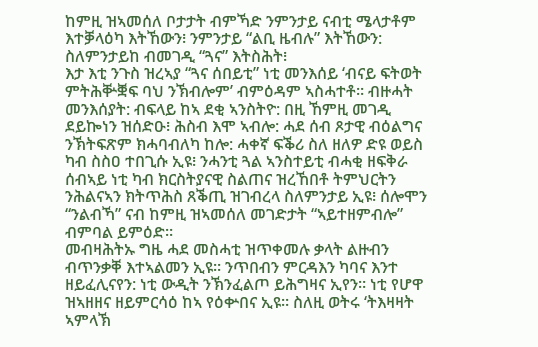ከምዚ ዝኣመሰለ ቦታታት ብምኻድ ንምንታይ ናብቲ ሜላታቶም እተቓላዕካ እትኸውን፧ ንምንታይ “ልቢ ዜብሉ” እትኸውን: ስለምንታይከ ብመገዲ “ጓና” እትስሕት፧
እታ እቲ ንጉስ ዝረኣያ “ጓና ሰበይቲ” ነቲ መንእሰይ ‘ብናይ ፍትወት ምትሕቝቛፍ ባህ ንኽብሎም’ ብምዕዳም ኣስሓተቶ። ብዙሓት መንእሰያት: ብፍላይ ከኣ ደቂ ኣንስትዮ: በዚ ኸምዚ መገዲ ደይኰነን ዝሰድዑ፧ ሕስብ እሞ ኣብሎ: ሓደ ሰብ ጾታዊ ብዕልግና ንኽትፍጽም ክሓባብለካ ከሎ: ሓቀኛ ፍቕሪ ስለ ዘለዎ ድዩ ወይስ ካብ ስስዐ ተበጊሱ ኢዩ፧ ንሓንቲ ጓል ኣንስተይቲ ብሓቂ ዘፍቅራ ሰብኣይ ነቲ ካብ ክርስትያናዊ ስልጠና ዝረኸበቶ ትምህርትን ንሕልናኣን ክትጥሕስ ጸቕጢ ዝገብረላ ስለምንታይ ኢዩ፧ ሰሎሞን “ንልብኻ” ናብ ከምዚ ዝኣመሰለ መገድታት “ኣይተዘምብሎ” ብምባል ይምዕድ።
መብዛሕትኡ ግዜ ሓደ መስሓቲ ዝጥቀመሉ ቃላት ልዙብን ብጥንቃቐ እተኣልመን ኢዩ። ንጥበብን ምርዳእን ካባና እንተ ዘይፈሊናየን: ነቲ ውዲት ንኽንፈልጦ ይሕግዛና ኢየን። ነቲ የሆዋ ዝኣዘዘና ዘይምርሳዕ ከኣ የዕቍበና ኢዩ። ስለዚ ወትሩ ‘ትእዛዛት ኣምላኽ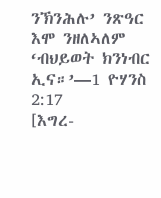ንኽንሕሉ’ ንጽዓር እሞ ንዘለኣለም ‘ብህይወት ክንነብር ኢና።’—1 ዮሃንስ 2:17
[እግረ-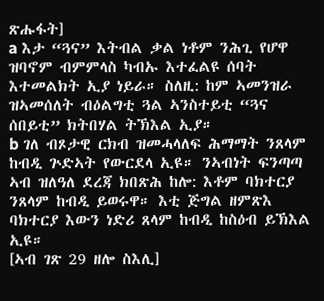ጽሑፋት]
a እታ “ጓና” እትብል ቃል ነቶም ንሕጊ የሆዋ ዝባኖም ብምምላስ ካብኡ እተፈልዩ ሰባት እተመልክት ኢያ ነይራ። ስለዚ: ከም ኣመንዝራ ዝኣመሰለት ብዕልግቲ ጓል ኣንስተይቲ “ጓና ሰበይቲ” ክትበሃል ትኽእል ኢያ።
b ገለ ብጾታዊ ርክብ ዝመሓላለፍ ሕማማት ንጸላም ከብዲ ጕድኣት የውርደላ ኢዩ። ንኣብነት ፍንጣጣ ኣብ ዝለዓለ ደረጃ ክበጽሕ ከሎ: እቶም ባክተርያ ንጸላም ከብዲ ይወሩዋ። እቲ ጅግል ዘምጽእ ባክተርያ እውን ነድሪ ጸላም ከብዲ ከስዕብ ይኽእል ኢዩ።
[ኣብ ገጽ 29 ዘሎ ስእሊ]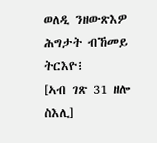ወለዲ ንዘውጽእዎ ሕግታት ብኸመይ ትርእዮ፧
[ኣብ ገጽ 31 ዘሎ ስእሊ]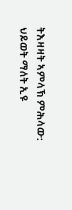ትእዛዛት ኣምላኽ ምሕላው: ህይወት ማለት ኢዩ